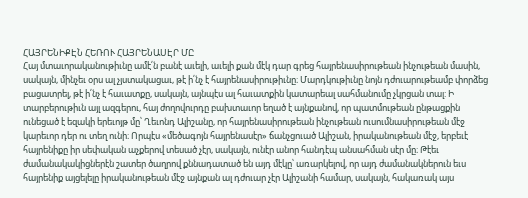ՀԱՅՐԵՆԻՔԷՆ ՀԵՌՈՒ ՀԱՅՐԵՆԱՍԷՐ ՄԸ
Հայ մտաւորականութիւնը ամէ՛ն բանէ աւելի, աւելի քան մէկ դար գրեց հայրենասիրութեան ինչութեան մասին, սակայն, մինչեւ օրս ալ չյստակացաւ, թէ ի՛նչ է հայրենասիրութիւնը։ Մարդկութիւնը նոյն դժուարութեամբ փորձեց բացատրել, թէ ի՛նչ է հաւատքը, սակայն, այնպէս ալ հաւատքին կատարեալ սահմանումը չկրցան տալ: Ի տարբերութիւն այլ ազգերու, հայ ժողովուրդը բախտաւոր եղած է այնքանով, որ պատմութեան ընթացքին ունեցած է եզակի երեւոյթ մը՝ Ղեւոնդ Ալիշանը, որ հայրենասիրութեան ինչութեան ուսումնասիրութեան մէջ կարեւոր դեր ու տեղ ունի։ Որպէս «մեծագոյն հայրենասէր» ճանչցուած Ալիշան, իրականութեան մէջ, երբեւէ հայրենիքը իր սեփական աչքերով տեսած չէր, սակայն, ունէր անոր հանդէպ անսահման սէր մը։ Թէեւ ժամանակակիցներէն շատեր ծաղրով քննադատած են այդ մէկը՝ առարկելով, որ այդ ժամանակներուն եւս հայրենիք այցելելը իրականութեան մէջ այնքան ալ դժուար չէր Ալիշանի համար, սակայն, հակառակ այս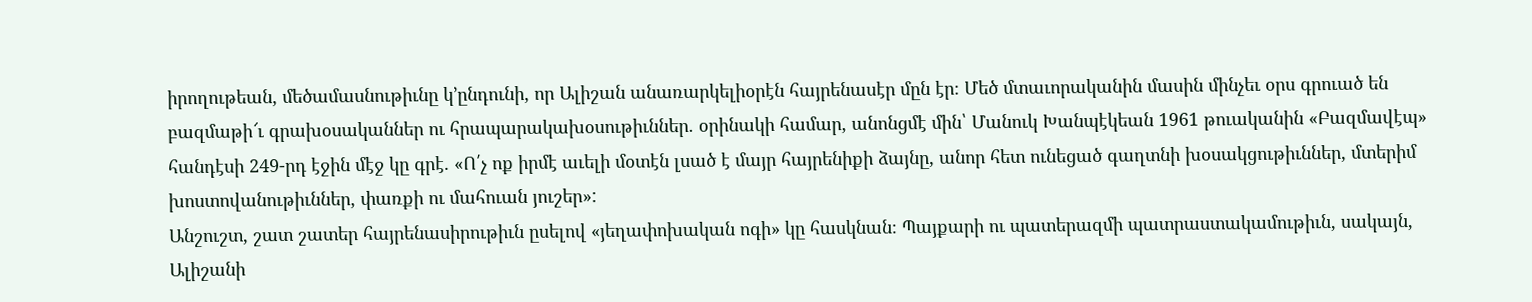իրողութեան, մեծամասնութիւնը կ՚ընդունի, որ Ալիշան անառարկելիօրէն հայրենասէր մըն էր։ Մեծ մտաւորականին մասին մինչեւ օրս գրուած են բազմաթի՜ւ գրախօսականներ ու հրապարակախօսութիւններ. օրինակի համար, անոնցմէ մին՝ Մանուկ Խանպէկեան 1961 թուականին «Բազմավէպ» հանդէսի 249-րդ էջին մէջ կը գրէ. «Ո՛չ ոք իրմէ աւելի մօտէն լսած է մայր հայրենիքի ձայնը, անոր հետ ունեցած գաղտնի խօսակցութիւններ, մտերիմ խոստովանութիւններ, փառքի ու մահուան յուշեր»:
Անշուշտ, շատ շատեր հայրենասիրութիւն ըսելով «յեղափոխական ոգի» կը հասկնան։ Պայքարի ու պատերազմի պատրաստակամութիւն, սակայն, Ալիշանի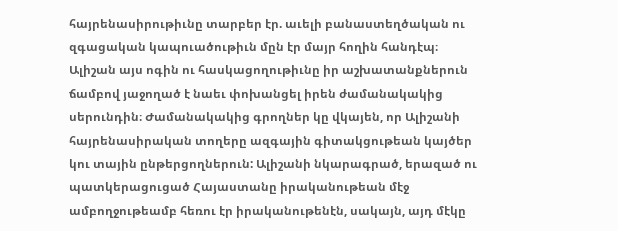հայրենասիրութիւնը տարբեր էր. աւելի բանաստեղծական ու զգացական կապուածութիւն մըն էր մայր հողին հանդէպ։ Ալիշան այս ոգին ու հասկացողութիւնը իր աշխատանքներուն ճամբով յաջողած է նաեւ փոխանցել իրեն ժամանակակից սերունդին։ Ժամանակակից գրողներ կը վկայեն, որ Ալիշանի հայրենասիրական տողերը ազգային գիտակցութեան կայծեր կու տային ընթերցողներուն: Ալիշանի նկարագրած, երազած ու պատկերացուցած Հայաստանը իրականութեան մէջ ամբողջութեամբ հեռու էր իրականութենէն, սակայն, այդ մէկը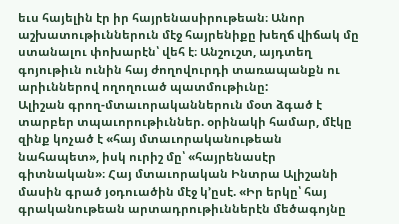եւս հայելին էր իր հայրենասիրութեան։ Անոր աշխատութիւններուն մէջ հայրենիքը խեղճ վիճակ մը ստանալու փոխարէն՝ վեհ է։ Անշուշտ, այդտեղ գոյութիւն ունին հայ ժողովուրդի տառապանքն ու արիւններով ողողուած պատմութիւնը:
Ալիշան գրող-մտաւորականներուն մօտ ձգած է տարբեր տպաւորութիւններ. օրինակի համար, մէկը զինք կոչած է «հայ մտաւորականութեան նահապետ», իսկ ուրիշ մը՝ «հայրենասէր գիտնական»։ Հայ մտաւորական Ինտրա Ալիշանի մասին գրած յօդուածին մէջ կ՚ըսէ. «Իր երկը՝ հայ գրականութեան արտադրութիւններէն մեծագոյնը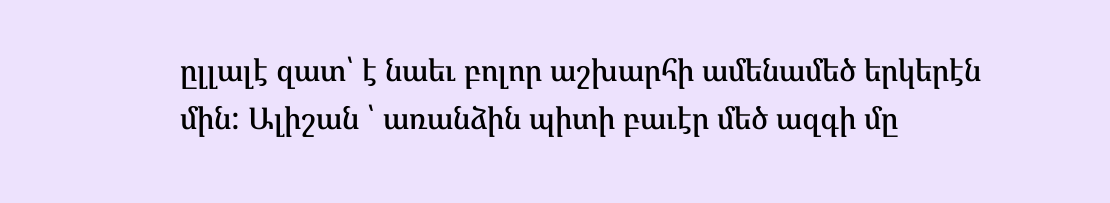ըլլալէ զատ՝ է նաեւ բոլոր աշխարհի ամենամեծ երկերէն մին: Ալիշան ՝ առանձին պիտի բաւէր մեծ ազգի մը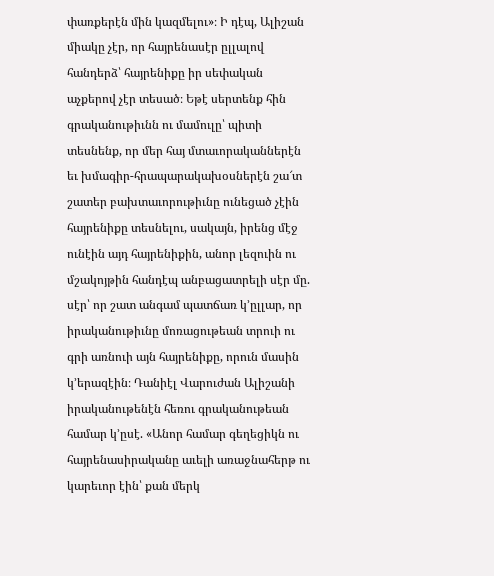փառքերէն մին կազմելու»։ Ի դէպ, Ալիշան միակը չէր, որ հայրենասէր ըլլալով հանդերձ՝ հայրենիքը իր սեփական աչքերով չէր տեսած։ Եթէ սերտենք հին գրականութիւնն ու մամուլը՝ պիտի տեսնենք, որ մեր հայ մտաւորականներէն եւ խմագիր-հրապարակախօսներէն շա՜տ շատեր բախտաւորութիւնը ունեցած չէին հայրենիքը տեսնելու, սակայն, իրենց մէջ ունէին այդ հայրենիքին, անոր լեզուին ու մշակոյթին հանդէպ անբացատրելի սէր մը. սէր՝ որ շատ անգամ պատճառ կ՚ըլլար, որ իրականութիւնը մոռացութեան տրուի ու գրի առնուի այն հայրենիքը, որուն մասին կ՚երազէին։ Դանիէլ Վարուժան Ալիշանի իրականութենէն հեռու գրականութեան համար կ՚ըսէ. «Անոր համար գեղեցիկն ու հայրենասիրականը աւելի առաջնահերթ ու կարեւոր էին՝ քան մերկ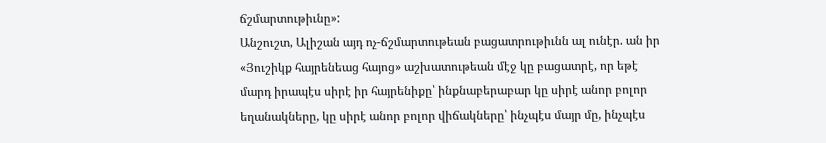ճշմարտութիւնը»:
Անշուշտ, Ալիշան այդ ոչ-ճշմարտութեան բացատրութիւնն ալ ունէր. ան իր «Յուշիկք հայրենեաց հայոց» աշխատութեան մէջ կը բացատրէ, որ եթէ մարդ իրապէս սիրէ իր հայրենիքը՝ ինքնաբերաբար կը սիրէ անոր բոլոր եղանակները, կը սիրէ անոր բոլոր վիճակները՝ ինչպէս մայր մը, ինչպէս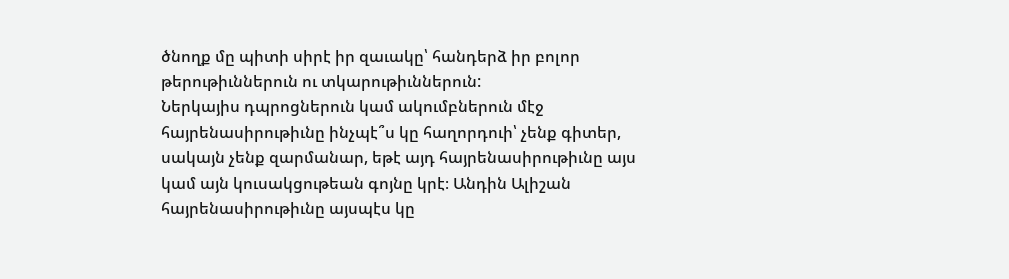ծնողք մը պիտի սիրէ իր զաւակը՝ հանդերձ իր բոլոր թերութիւններուն ու տկարութիւններուն:
Ներկայիս դպրոցներուն կամ ակումբներուն մէջ հայրենասիրութիւնը ինչպէ՞ս կը հաղորդուի՝ չենք գիտեր, սակայն չենք զարմանար, եթէ այդ հայրենասիրութիւնը այս կամ այն կուսակցութեան գոյնը կրէ։ Անդին Ալիշան հայրենասիրութիւնը այսպէս կը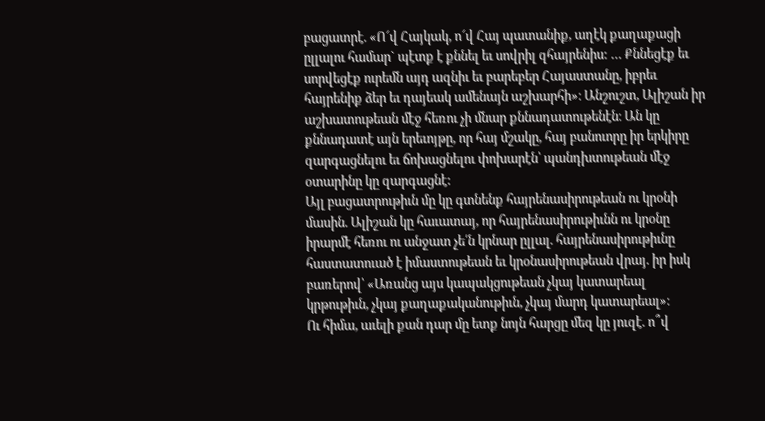բացատրէ. «Ո՜վ Հայկակ, ո՜վ Հայ պատանիք, աղէկ քաղաքացի ըլլալու համար` պէտք է քննել եւ սովրիլ զհայրենիս: … Քննեցէք եւ սորվեցէք ուրեմն այդ ազնիւ եւ բարեբեր Հայաստանը, իբրեւ հայրենիք ձեր եւ դայեակ ամենայն աշխարհի»։ Անշուշտ, Ալիշան իր աշխատութեան մէջ հեռու չի մնար քննադատութենէն։ Ան կը քննադատէ այն երեւոյթը, որ հայ մշակը, հայ բանուորը իր երկիրը զարգացնելու եւ ճոխացնելու փոխարէն՝ պանդխտութեան մէջ օտարինը կը զարգացնէ:
Այլ բացատրութիւն մը կը գտնենք հայրենասիրութեան ու կրօնի մասին. Ալիշան կը հաւատայ, որ հայրենասիրութիւնն ու կրօնը իրարմէ հեռու ու անջատ չե՛ն կրնար ըլլալ. հայրենասիրութիւնը հաստատուած է իմաստութեան եւ կրօնասիրութեան վրայ. իր իսկ բառերով՝ «Առանց այս կապակցութեան չկայ կատարեալ կրթութիւն, չկայ քաղաքականութիւն, չկայ մարդ կատարեալ»։
Ու հիմա, աւելի քան դար մը ետք նոյն հարցը մեզ կը յուզէ. ո՞վ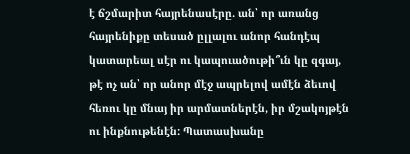է ճշմարիտ հայրենասէրը. ան՝ որ առանց հայրենիքը տեսած ըլլալու անոր հանդէպ կատարեալ սէր ու կապուածութի՞ւն կը զգայ, թէ ոչ ան՝ որ անոր մէջ ապրելով ամէն ձեւով հեռու կը մնայ իր արմատներէն, իր մշակոյթէն ու ինքնութենէն: Պատասխանը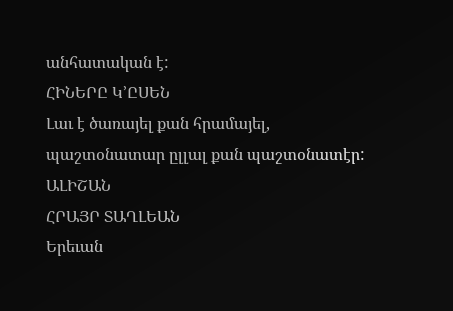անհատական է:
ՀԻՆԵՐԸ Կ՚ԸՍԵՆ
Լաւ է ծառայել քան հրամայել, պաշտօնատար ըլլալ քան պաշտօնատէր:
ԱԼԻՇԱՆ
ՀՐԱՅՐ ՏԱՂԼԵԱՆ
Երեւան